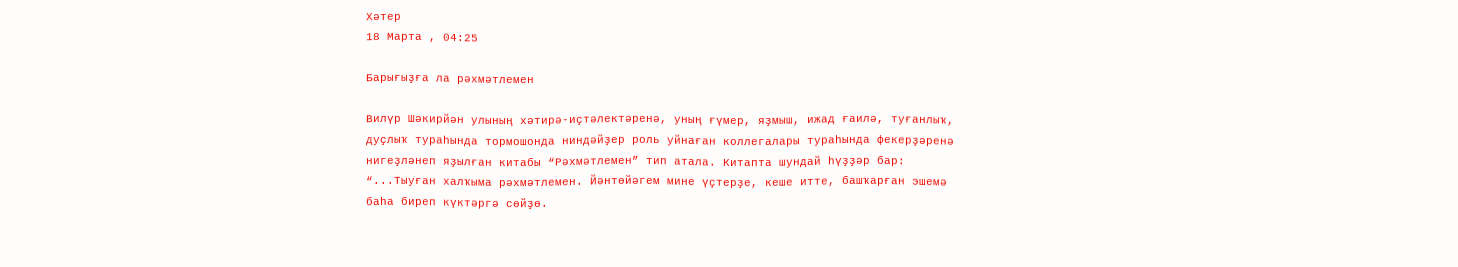Хәтер
18 Марта , 04:25

Барығыҙға ла рәхмәтлемен

Вилүр Шәкирйән улының хәтирә-иҫтәлектәренә, уның ғүмер, яҙмыш, ижад ғаилә, туғанлыҡ, дуҫлыҡ тураһында тормошонда ниндәйҙер роль уйнаған коллегалары тураһында фекерҙәренә нигеҙләнеп яҙылған китабы “Рәхмәтлемен” тип атала. Китапта шундай һүҙҙәр бар: “...Тыуған халҡыма рәхмәтлемен. Йәнтөйәгем мине үҫтерҙе, кеше итте, башҡарған эшемә баһа биреп күктәргә сөйҙө.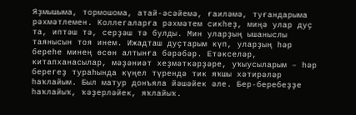Яҙмышыма, тормошома, атай-әсәйемә, ғаиләмә, туғандарыма рәхмәтлемен. Коллегаларға рәхмәтем сикһеҙ, миңә улар дуҫ та, иптәш тә, серҙәш тә булды. Мин уларҙың ышаныслы таянысын тоя инем. Ижадташ дуҫтарым күп, уларҙың һәр береһе минең өсөн алтынға бәрәбәр. Етәкселәр, китапханасылар, мәҙәниәт хеҙмәткәрҙәре, уҡыусыларым – һәр берегеҙ тураһында күңел түрендә тик яҡшы хәтирәләр һаҡлайым. Был матур донъяла йәшәйек әле. Бер-беребеҙҙе һаҡлайыҡ, ҡәҙерләйек, яҡлайыҡ.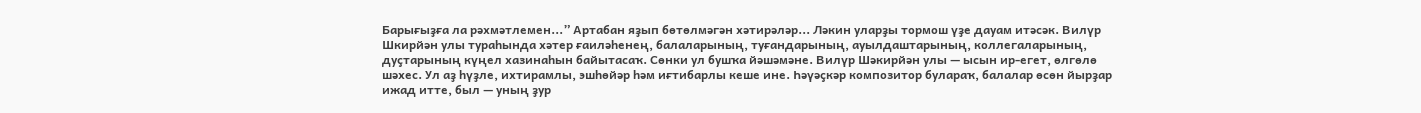Барығыҙға ла рәхмәтлемен...” Артабан яҙып бөтөлмәгән хәтирәләр... Ләкин уларҙы тормош үҙе дауам итәсәк. Вилүр Шкирйән улы тураһында хәтер ғаиләһенең, балаларының, туғандарының, ауылдаштарының, коллегаларының, дуҫтарының күңел хазинаһын байытасаҡ. Сөнки ул бушҡа йәшәмәне. Вилүр Шәкирйән улы — ысын ир-егет, өлгөлө шәхес. Ул аҙ һүҙле, ихтирамлы, эшһөйәр һәм иғтибарлы кеше ине. Һәүәҫкәр композитор булараҡ, балалар өсөн йырҙар ижад итте, был — уның ҙур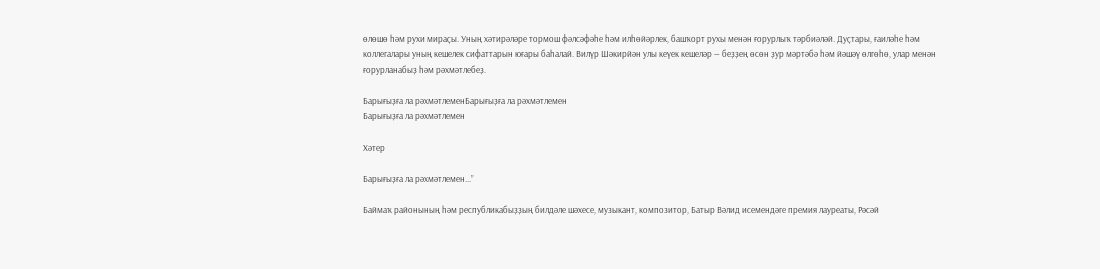өлөшө һәм рухи мираҫы. Уның хәтирәләре тормош фәлсәфәһе һәм илһөйәрлек, башҡорт рухы менән ғорурлыҡ тәрбиәләй. Дуҫтары, ғаиләһе һәм коллегалары уның кешелек сифаттарын юғары баһалай. Вилүр Шәкирйән улы кеүек кешеләр — беҙҙең өсөн ҙур мәртәбә һәм йәшәү өлгөһө, улар менән ғорурланабыҙ һәм рәхмәтлебеҙ.

Барығыҙға ла рәхмәтлеменБарығыҙға ла рәхмәтлемен
Барығыҙға ла рәхмәтлемен

Хәтер

Барығыҙға ла рәхмәтлемен...”

Баймаҡ районының һәм республикабыҙҙың билдәле шәхесе, музыкант, композитор, Батыр Вәлид исемендәге премия лауреаты, Рәсәй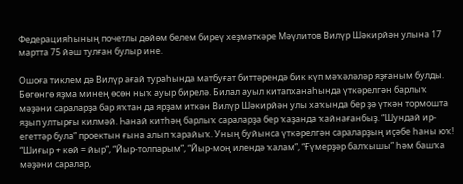Федерацияһының почетлы дөйөм белем биреү хеҙмәткәре Мәүлитов Вилүр Шәкирйән улына 17 мартта 75 йәш тулған булыр ине.

Ошоға тиклем дә Вилүр ағай тураһында матбуғат биттәрендә бик күп мәҡәләләр яҙғаным булды. Бөгөнгө яҙма минең өсөн ныҡ ауыр бирелә. Билал ауыл китапханаһында үткәрелгән барлыҡ мәҙәни сараларҙа бар яҡтан да ярҙам иткән Вилүр Шәкирйән улы хаҡында бер ҙә үткән тормошта яҙып ултырғы килмәй. Һанай китһәң барлыҡ сараларҙа бер ҡаҙанда ҡайнағанбыҙ. “Шундай ир-егеттәр була” проектын ғына алып ҡарайыҡ. Уның буйынса үткәрелгән сараларҙың иҫәбе һаны юҡ! “Шиғыр + көй = йыр”, “Йыр-толпарым”, “Йыр-моң илендә ҡалам”, “Ғүмерҙәр балҡышы” һәм башҡа мәҙәни саралар,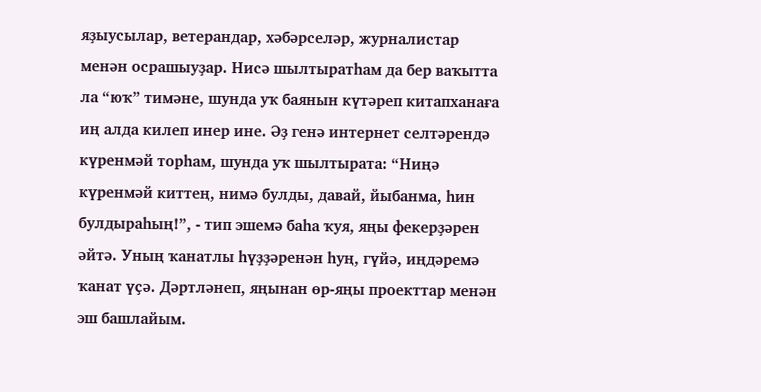яҙыусылар, ветерандар, хәбәрселәр, журналистар менән осрашыуҙар. Нисә шылтыратһам да бер ваҡытта ла “юҡ” тимәне, шунда уҡ баянын күтәреп китапханаға иң алда килеп инер ине. Әҙ генә интернет селтәрендә күренмәй торһам, шунда уҡ шылтырата: “Ниңә күренмәй киттең, нимә булды, давай, йыбанма, һин булдыраһың!”, - тип эшемә баһа ҡуя, яңы фекерҙәрен әйтә. Уның ҡанатлы һүҙҙәренән һуң, гүйә, иңдәремә ҡанат үҫә. Дәртләнеп, яңынан өр-яңы проекттар менән эш башлайым.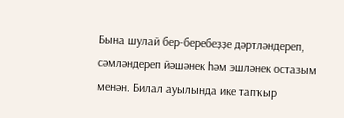Бына шулай бер-беребеҙҙе дәртләндереп, сәмләндереп йәшәнек һәм эшләнек остазым менән. Билал ауылында ике тапҡыр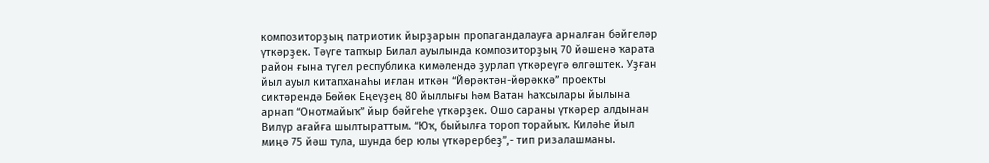композиторҙың патриотик йырҙарын пропагандалауға арналған бәйгеләр үткәрҙек. Тәүге тапҡыр Билал ауылында композиторҙың 70 йәшенә ҡарата район ғына түгел республика кимәлендә ҙурлап үткәреүгә өлгәштек. Уҙған йыл ауыл китапханаһы иғлан иткән “Йөрәктән-йөрәккә” проекты сиктәрендә Бөйөк Еңеүҙең 80 йыллығы һәм Ватан һаҡсылары йылына арнап “Онотмайыҡ” йыр бәйгеһе үткәрҙек. Ошо сараны үткәрер алдынан Вилүр ағайға шылтыраттым. “Юҡ, быйылға тороп торайыҡ. Киләһе йыл миңә 75 йәш тула, шунда бер юлы үткәрербеҙ”,- тип ризалашманы.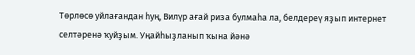Төрлөсө уйлағандан һуң, Вилүр ағай риза булмаһа ла, белдереү яҙып интернет селтәренә ҡуйҙым. Уңайһыҙланып ҡына йәнә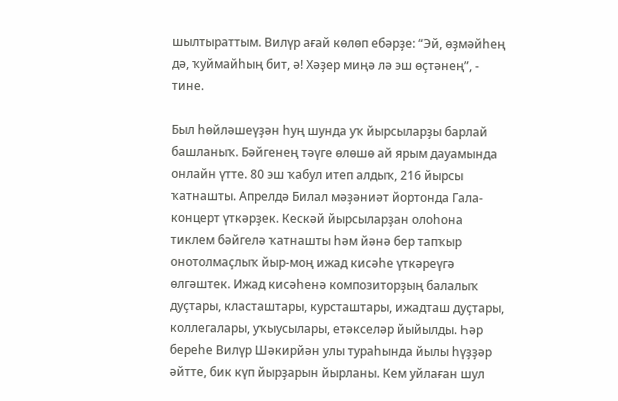шылтыраттым. Вилүр ағай көлөп ебәрҙе: “Эй, өҙмәйһең дә, ҡуймайһың бит, ә! Хәҙер миңә лә эш өҫтәнең”, - тине.

Был һөйләшеүҙән һуң шунда уҡ йырсыларҙы барлай башланыҡ. Бәйгенең тәүге өлөшө ай ярым дауамында онлайн үтте. 80 эш ҡабул итеп алдыҡ, 216 йырсы ҡатнашты. Апрелдә Билал мәҙәниәт йортонда Гала-концерт үткәрҙек. Кескәй йырсыларҙан олоһона тиклем бәйгелә ҡатнашты һәм йәнә бер тапҡыр онотолмаҫлыҡ йыр-моң ижад кисәһе үткәреүгә өлгәштек. Ижад кисәһенә композиторҙың балалыҡ дуҫтары, класташтары, курсташтары, ижадташ дуҫтары, коллегалары, уҡыусылары, етәкселәр йыйылды. Һәр береһе Вилүр Шәкирйән улы тураһында йылы һүҙҙәр әйтте, бик күп йырҙарын йырланы. Кем уйлаған шул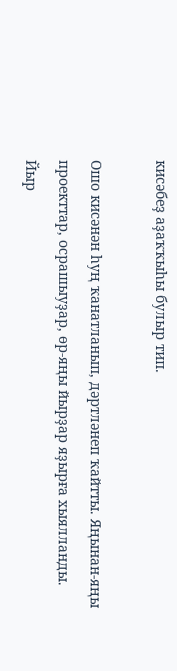кисәбеҙ аҙаҡҡыһы булыр тип.

Ошо кисәнән һуң ҡанатланып, дәртләнеп ҡайтты. Яңынан-яңы проекттар, осрашыуҙар, өр-яңы йырҙар яҙырға хыялланды. Йыр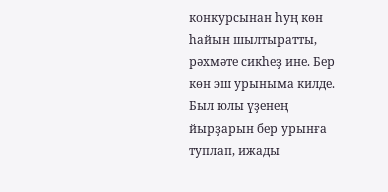конкурсынан һуң көн һайын шылтыратты, рәхмәте сикһеҙ ине. Бер көн эш урыныма килде. Был юлы үҙенең йырҙарын бер урынға туплап, ижады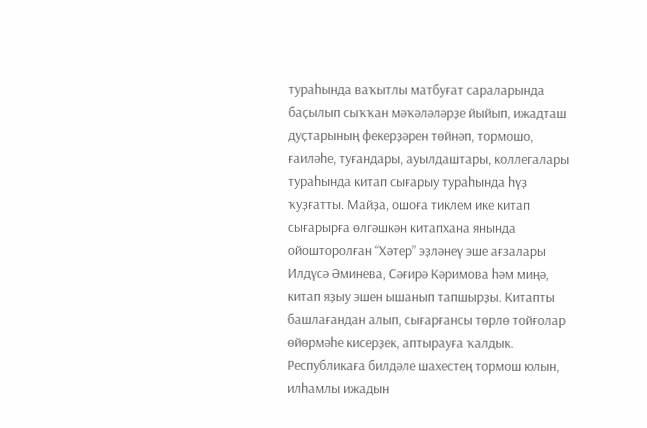тураһында ваҡытлы матбуғат сараларында баҫылып сыҡҡан мәҡәләләрҙе йыйып, ижадташ дуҫтарының фекерҙәрен төйнәп, тормошо, ғаиләһе, туғандары, ауылдаштары, коллегалары тураһында китап сығарыу тураһында һүҙ ҡуҙғатты. Майҙа, ошоға тиклем ике китап сығарырға өлгәшкән китапхана янында ойошторолған “Хәтер” эҙләнеү эше ағзалары Илдүсә Әминева, Сәғирә Кәримова һәм миңә, китап яҙыу эшен ышанып тапшырҙы. Китапты башлағандан алып, сығарғансы төрлө тойғолар өйөрмәһе кисерҙек, аптырауға ҡалдык. Республикаға билдәле шахестең тормош юлын, илһамлы ижадын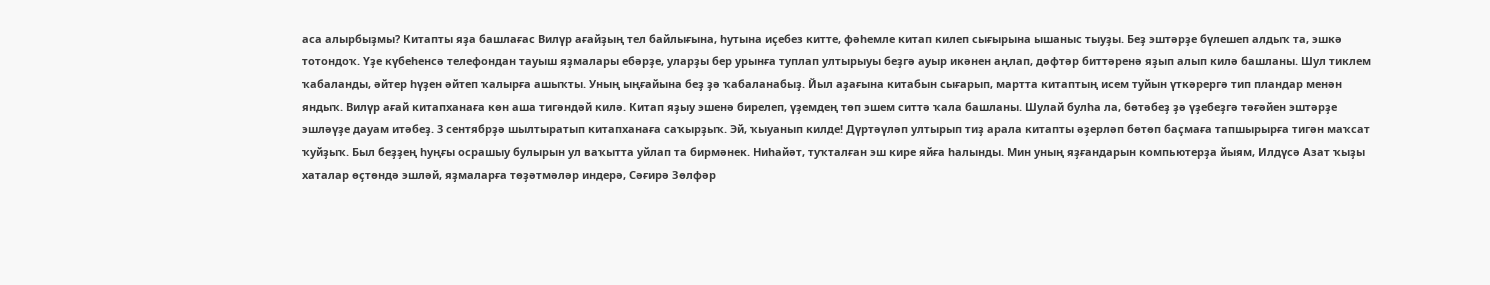аса алырбыҙмы? Китапты яҙа башлағас Вилүр ағайҙың тел байлығына, һутына иҫебез китте, фәһемле китап килеп сығырына ышаныс тыуҙы. Беҙ эштәрҙе бүлешеп алдыҡ та, эшкә тотондоҡ. Үҙе күбеһенсә телефондан тауыш яҙмалары ебәрҙе, уларҙы бер урынға туплап ултырыуы беҙгә ауыр икәнен аңлап, дәфтәр биттәренә яҙып алып килә башланы. Шул тиклем ҡабаланды, әйтер һүҙен әйтеп ҡалырға ашыҡты. Уның ыңғайына беҙ ҙә ҡабаланабыҙ. Йыл аҙағына китабын сығарып, мартта китаптың исем туйын үткәрергә тип пландар менән яндыҡ. Вилүр ағай китапханаға көн аша тигәндәй килә. Китап яҙыу эшенә бирелеп, үҙемдең төп эшем ситтә ҡала башланы. Шулай булһа ла, бөтәбеҙ ҙә үҙебеҙгә тәғәйен эштәрҙе эшләүҙе дауам итәбеҙ. 3 сентябрҙә шылтыратып китапханаға саҡырҙыҡ. Эй, ҡыуанып килде! Дүртәүләп ултырып тиҙ арала китапты әҙерләп бөтөп баҫмаға тапшырырға тигән маҡсат ҡуйҙыҡ. Был беҙҙең һуңғы осрашыу булырын ул ваҡытта уйлап та бирмәнек. Ниһайәт, туҡталған эш кире яйға һалынды. Мин уның яҙғандарын компьютерҙа йыям, Илдүсә Азат ҡыҙы хаталар өҫтөндә эшләй, яҙмаларға төҙәтмәләр индерә, Сәғирә Зөлфәр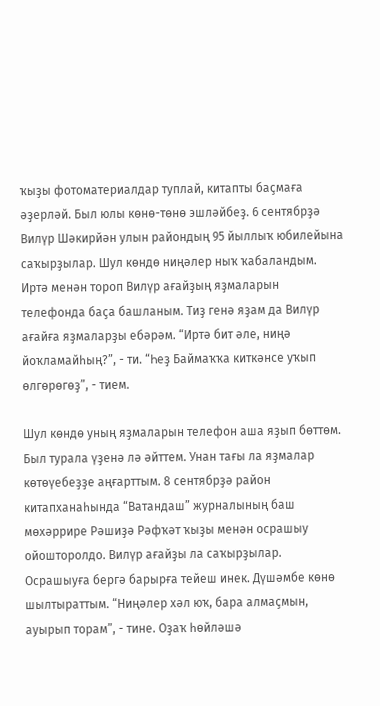ҡыҙы фотоматериалдар туплай, китапты баҫмаға әҙерләй. Был юлы көнө-төнө эшләйбеҙ. 6 сентябрҙә Вилүр Шәкирйән улын райондың 95 йыллыҡ юбилейына саҡырҙылар. Шул көндө ниңәлер ныҡ ҡабаландым. Иртә менән тороп Вилүр ағайҙың яҙмаларын телефонда баҫа башланым. Тиҙ генә яҙам да Вилүр ағайға яҙмаларҙы ебәрәм. “Иртә бит әле, ниңә йоҡламайһың?”, - ти. “Һеҙ Баймаҡҡа киткәнсе уҡып өлгөрөгөҙ”, - тием.

Шул көндө уның яҙмаларын телефон аша яҙып бөттөм. Был турала үҙенә лә әйттем. Унан тағы ла яҙмалар көтөүебеҙҙе аңғарттым. 8 сентябрҙә район китапханаһында “Ватандаш” журналының баш мөхәррире Рәшиҙә Рәфҡәт ҡыҙы менән осрашыу ойошторолдо. Вилүр ағайҙы ла саҡырҙылар. Осрашыуға бергә барырға тейеш инек. Дүшәмбе көнө шылтыраттым. “Ниңәлер хәл юҡ, бара алмаҫмын, ауырып торам”, - тине. Оҙаҡ һөйләшә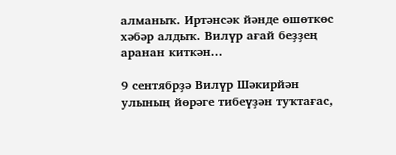алманыҡ. Иртәнсәк йәнде өшөткөс хәбәр алдыҡ. Вилүр ағай беҙҙең аранан киткән...

9 сентябрҙә Вилүр Шәкирйән улының йөрәге тибеүҙән туҡтағас,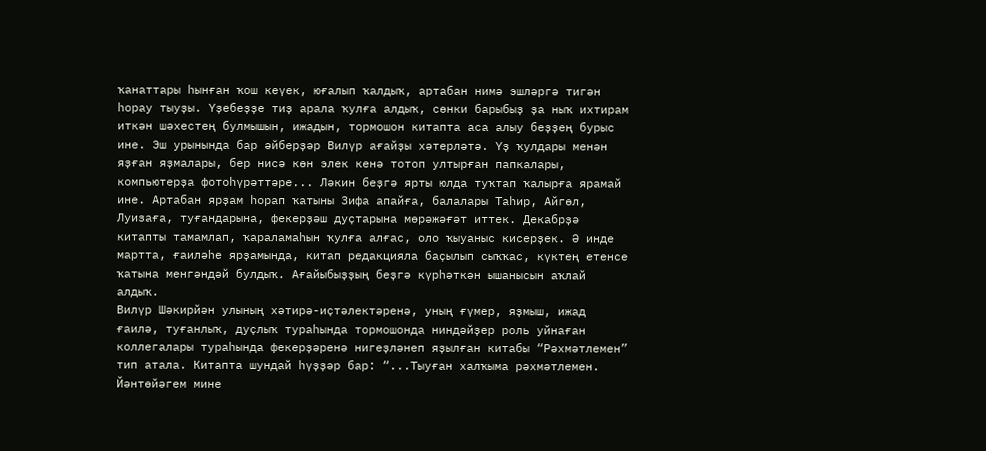ҡанаттары һынған ҡош кеүек, юғалып ҡалдыҡ, артабан нимә эшләргә тигән һорау тыуҙы. Үҙебеҙҙе тиҙ арала ҡулға алдыҡ, сөнки барыбыҙ ҙа ныҡ ихтирам иткән шәхестең булмышын, ижадын, тормошон китапта аса алыу беҙҙең бурыс ине. Эш урынында бар әйберҙәр Вилүр ағайҙы хәтерләтә. Үҙ ҡулдары менән яҙған яҙмалары, бер нисә көн элек кенә тотоп ултырған папкалары, компьютерҙа фотоһүрәттәре... Ләкин беҙгә ярты юлда туҡтап ҡалырға ярамай ине. Артабан ярҙам һорап ҡатыны Зифа апайға, балалары Таһир, Айгөл, Луизаға, туғандарына, фекерҙәш дуҫтарына мөрәжәғәт иттек. Декабрҙә китапты тамамлап, ҡараламаһын ҡулға алғас, оло ҡыуаныс кисерҙек. Ә инде мартта, ғаиләһе ярҙамында, китап редакцияла баҫылып сыҡҡас, күктең етенсе ҡатына менгәндәй булдыҡ. Ағайыбыҙҙың беҙгә күрһәткән ышанысын аҡлай алдыҡ.
Вилүр Шәкирйән улының хәтирә-иҫтәлектәренә, уның ғүмер, яҙмыш, ижад ғаилә, туғанлыҡ, дуҫлыҡ тураһында тормошонда ниндәйҙер роль уйнаған коллегалары тураһында фекерҙәренә нигеҙләнеп яҙылған китабы “Рәхмәтлемен” тип атала. Китапта шундай һүҙҙәр бар: “...Тыуған халҡыма рәхмәтлемен. Йәнтөйәгем мине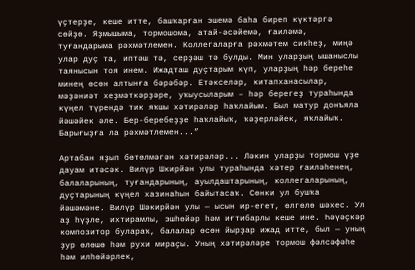үҫтерҙе, кеше итте, башҡарған эшемә баһа биреп күктәргә сөйҙө. Яҙмышыма, тормошома, атай-әсәйемә, ғаиләмә, туғандарыма рәхмәтлемен. Коллегаларға рәхмәтем сикһеҙ, миңә улар дуҫ та, иптәш тә, серҙәш тә булды. Мин уларҙың ышаныслы таянысын тоя инем. Ижадташ дуҫтарым күп, уларҙың һәр береһе минең өсөн алтынға бәрәбәр. Етәкселәр, китапханасылар, мәҙәниәт хеҙмәткәрҙәре, уҡыусыларым – һәр берегеҙ тураһында күңел түрендә тик яҡшы хәтирәләр һаҡлайым. Был матур донъяла йәшәйек әле. Бер-беребеҙҙе һаҡлайыҡ, ҡәҙерләйек, яҡлайыҡ. Барығыҙға ла рәхмәтлемен...”

Артабан яҙып бөтөлмәгән хәтирәләр... Ләкин уларҙы тормош үҙе дауам итәсәк. Вилүр Шкирйән улы тураһында хәтер ғаиләһенең, балаларының, туғандарының, ауылдаштарының, коллегаларының, дуҫтарының күңел хазинаһын байытасаҡ. Сөнки ул бушҡа йәшәмәне. Вилүр Шәкирйән улы — ысын ир-егет, өлгөлө шәхес. Ул аҙ һүҙле, ихтирамлы, эшһөйәр һәм иғтибарлы кеше ине. Һәүәҫкәр композитор булараҡ, балалар өсөн йырҙар ижад итте, был — уның ҙур өлөшө һәм рухи мираҫы. Уның хәтирәләре тормош фәлсәфәһе һәм илһөйәрлек,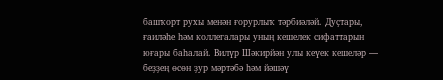башҡорт рухы менән ғорурлыҡ тәрбиәләй. Дуҫтары, ғаиләһе һәм коллегалары уның кешелек сифаттарын юғары баһалай. Вилүр Шәкирйән улы кеүек кешеләр — беҙҙең өсөн ҙур мәртәбә һәм йәшәү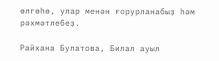өлгөһө, улар менән ғорурланабыҙ һәм рәхмәтлебеҙ.

Райхана Булатова, Билал ауыл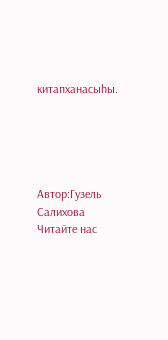китапханасыһы.





Автор:Гузель Салихова
Читайте нас